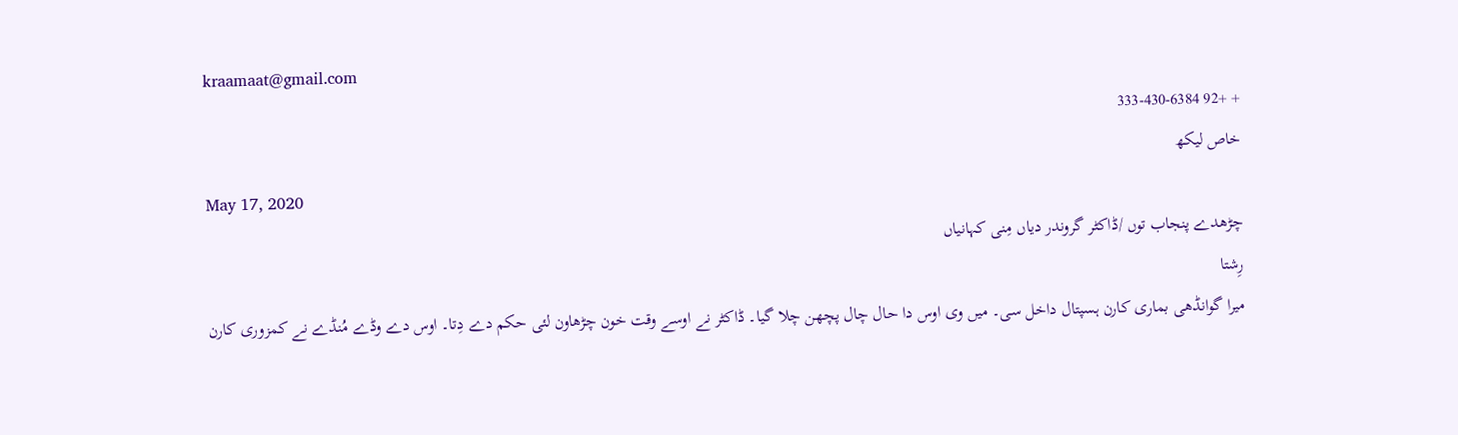kraamaat@gmail.com
+ +92 333-430-6384
خاص لیکھ
May 17, 2020
چڑھدے پنجاب توں /ڈاکٹر گروندر دیاں مِنی کہانیاں
رِشتا
میرا گوانڈھی بماری کارن ہسپتال داخل سی۔ میں وی اوس دا حال چال پچھن چلا گیا۔ ڈاکٹر نے اوسے وقت خون چڑھاون لئی حکم دے دِتا۔ اوس دے وڈے مُنڈے نے کمزوری کارن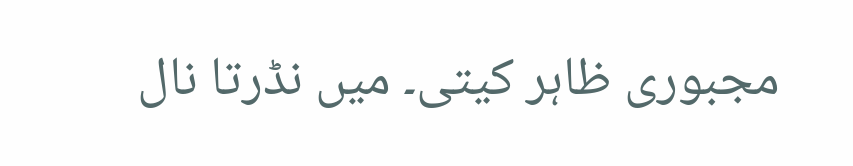مجبوری ظاہر کیتی۔ میں نڈرتا نال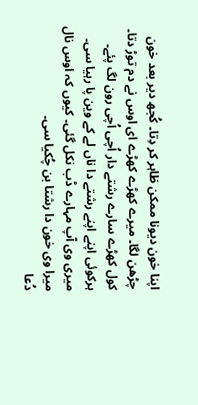اپنا خون دیونا ممکن ظاہر کر دِتا۔ کُجھ دیر بعد خون چڑھن لگا۔ میرے کھڑے کھڑے ای اوس نے دم توڑ دتا۔ کول کھڑے سارے رشتے دار اُچی اُچی رون لگ پئے۔ ہرکوئی اپنے اپنے رشتے دا ناں لے کے وین پا رہیا سی۔ میری وی آپ مہارے ڈب نکل گئی۔ کیوں کہ اوس نال میرا وی خون دا رشتا بن چُکیا سی۔
دُعا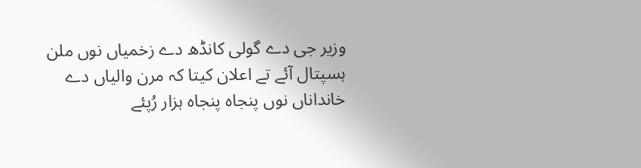وزیر جی دے گولی کانڈھ دے زخمیاں نوں ملن ہسپتال آئے تے اعلان کیتا کہ مرن والیاں دے خانداناں نوں پنجاہ پنجاہ ہزار رُپئے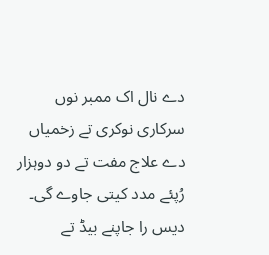دے نال اک ممبر نوں سرکاری نوکری تے زخمیاں دے علاج مفت تے دو دوہزار رُپئے مدد کیتی جاوے گی۔
دیس را جاپنے بیڈ تے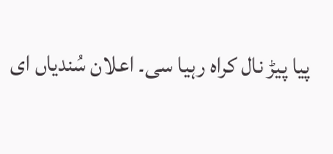پیا پیڑ نال کراہ رہیا سی۔ اعلان سُندیاں ای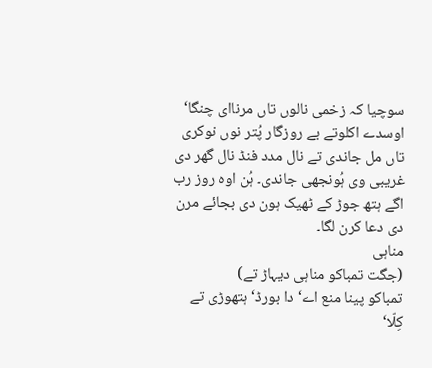سوچیا کہ زخمی نالوں تاں مرناای چنگا‘ اوسدے اکلوتے بے روزگار پُتر نوں نوکری تاں مل جاندی تے نال مدد فنڈ نال گھر دی غریبی وی ہُونجھی جاندی۔ ہُن اوہ روز رب اگے ہتھ جوڑ کے ٹھیک ہون دی بجائے مرن دی دعا کرن لگا۔
مناہی
(جگت تمباکو مناہی دیہاڑ تے)
تمباکو پینا منع اے‘ دا بورڈ‘ ہتھوڑی تے کِلّا‘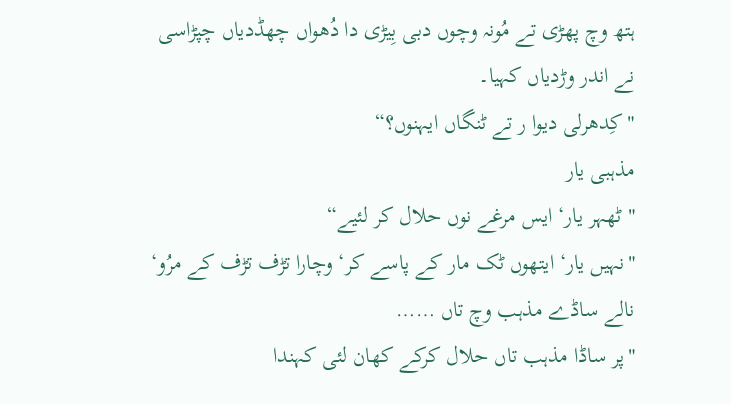ہتھ وچ پھڑی تے مُونہ وچوں دبی بِیڑی دا دُھواں چھڈدیاں چپڑاسی نے اندر وڑدیاں کہیا۔
"کِدھرلی دیوا ر تے ٹنگاں ایہنوں؟“
مذہبی یار
"ٹھہر یار‘ ایس مرغے نوں حلال کر لئیے“
"نہیں یار‘ ایتھوں ٹک مار کے پاسے کر‘ وچارا تڑف تڑف کے مرُو‘ نالے ساڈے مذہب وچ تاں ……
"پر ساڈا مذہب تاں حلال کرکے کھان لئی کہندا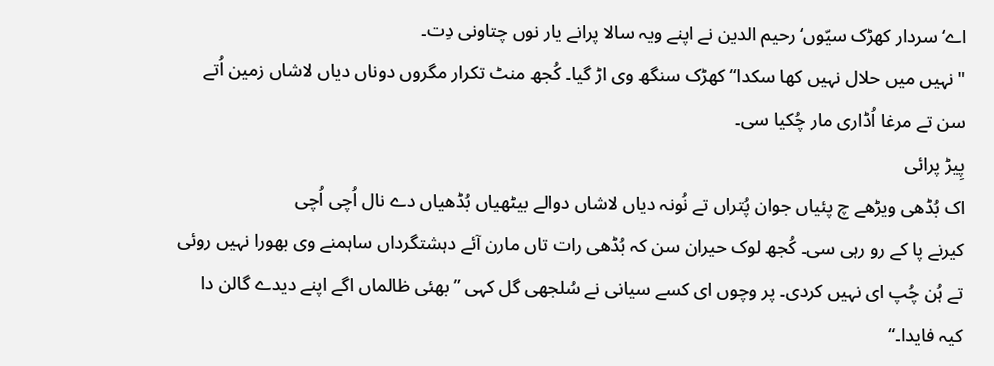اے‘ سردار کھڑک سیّوں‘ رحیم الدین نے اپنے ویہ سالا پرانے یار نوں چتاونی دِت۔
"نہیں میں حلال نہیں کھا سکدا“ کھڑک سنگھ وی اڑ گیا۔ کُجھ منٹ تکرار مگروں دوناں دیاں لاشاں زمین اُتے سن تے مرغا اُڈاری مار چُکیا سی۔
پِیڑ پرائی
اک بُڈھی ویڑھے چ پئیاں جوان پُتراں تے نُونہ دیاں لاشاں دوالے بیٹھیاں بُڈھیاں دے نال اُچی اُچی
کیرنے پا کے رو رہی سی۔ کُجھ لوک حیران سن کہ بُڈھی رات تاں مارن آئے دہشتگرداں ساہمنے وی بھورا نہیں روئی تے ہُن چُپ ای نہیں کردی۔ پر وچوں ای کسے سیانی نے سُلجھی گل کہی ”بھئی ظالماں اگے اپنے دیدے گالن دا کیہ فایدا۔“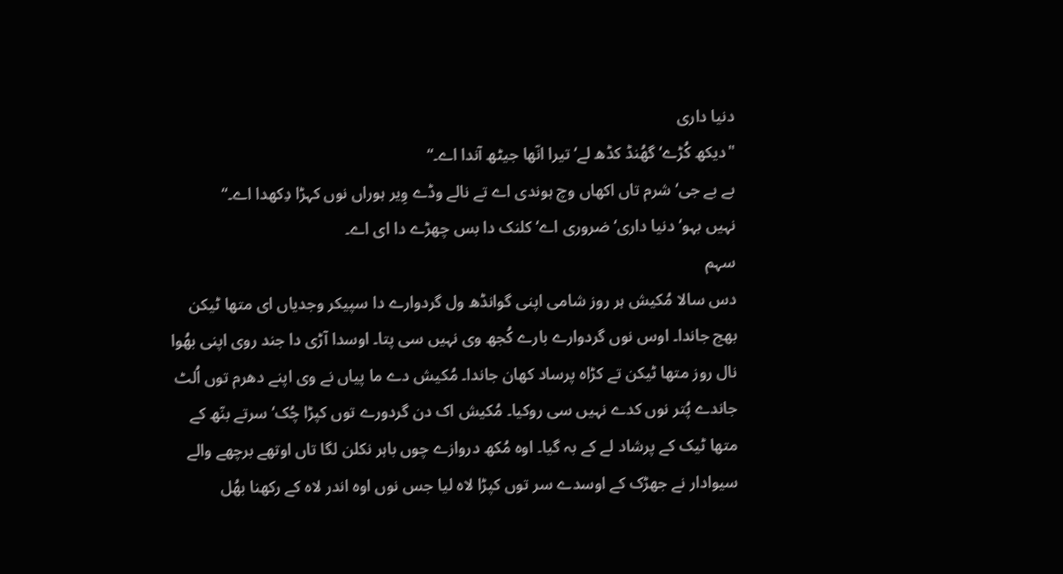دنیا داری
"دیکھ کُڑے‘ گھُنڈ کڈھ لے‘ تیرا انّھا جیٹھ آندا اے۔“
بے بے جی‘ شرم تاں اکھاں وچ ہوندی اے تے نالے وڈے وِیر ہوراں نوں کہڑا دِکھدا اے۔“
نہیں بہو‘ دنیا داری‘ضروری اے‘ کلنک دا بس چھڑے دا ای اے۔
سہم
دس سالا مُکیش ہر روز شامی اپنی گوانڈھ ول گردوارے دا سپیکر وجدیاں ای متھا ٹیکن بھج جاندا۔ اوس نوں گردوارے بارے کُجھ وی نہیں سی پتا۔ اوسدا آڑی دا جند روی اپنی بھُوا نال روز متھا ٹیکن تے کڑاہ پرساد کھان جاندا۔ مُکیش دے ما پیاں نے وی اپنے دھرم توں اُلٹ جاندے پُتر نوں کدے نہیں سی روکیا۔ مُکیش اک دن گردورے توں کپڑا چُک‘ سرتے بنّھ کے متھا ٹیک کے پرشاد لے کے بہ گیا۔ اوہ مُکھ دروازے چوں باہر نکلن لگا تاں اوتھے برچھے والے سیوادار نے جھڑک کے اوسدے سر توں کپڑا لاہ لیا جس نوں اوہ اندر لاہ کے رکھنا بھُل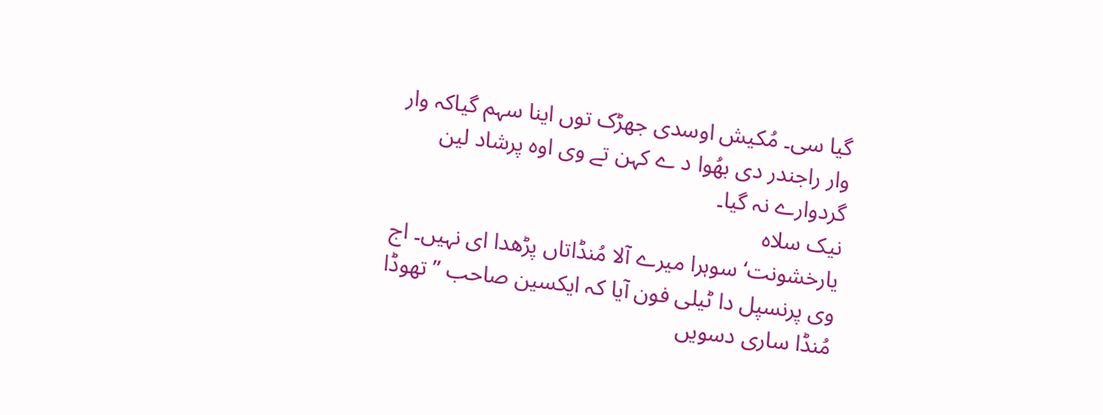گیا سی۔ مُکیش اوسدی جھڑک توں اینا سہم گیاکہ وار وار راجندر دی بھُوا د ے کہن تے وی اوہ پرشاد لین گردوارے نہ گیا۔
نیک سلاہ
یارخشونت‘ سوہرا میرے آلا مُنڈاتاں پڑھدا ای نہیں۔ اج وی پرنسپل دا ٹیلی فون آیا کہ ایکسین صاحب ”تھوڈا مُنڈا ساری دسویں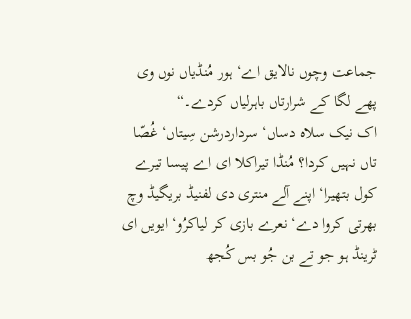جماعت وچوں نالایق اے‘ ہور مُنڈیاں نوں وی پھے لگا کے شرارتاں باہرلیاں کردے۔“
اک نیک سلاہ دساں‘ سرداردرشن سِیتاں‘ غُصّا تاں نہیں کردا؟ مُنڈا تیراکلا ای اے پیسا تیرے کول بتھیرا‘ اپنے آلے منتری دی لفنیڈ بریگیڈ وچ بھرتی کروا دے‘ نعرے بازی کر لیاکرُو‘ ایویں ای ٹرینڈ ہو جو تے بن جُو بس کُجھ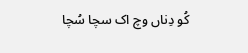کُو دِناں وچ اک سچا سُچا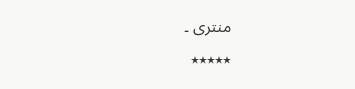منتری ۔
٭٭٭٭٭